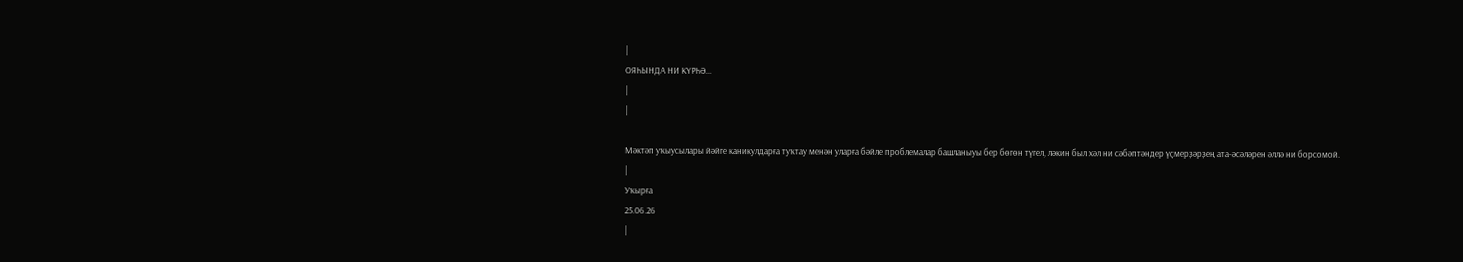|
ОЯҺЫНДА НИ КҮРҺӘ...
|
|

Мәктәп уҡыусылары йәйге каникулдарға туҡтау менән уларға бәйле проблемалар башланыуы бер бөгөн түгел, ләкин был хәл ни сәбәптәндер үҫмерҙәрҙең ата-әсәләрен әллә ни борсомой.
|
Уҡырға
25.06.26
|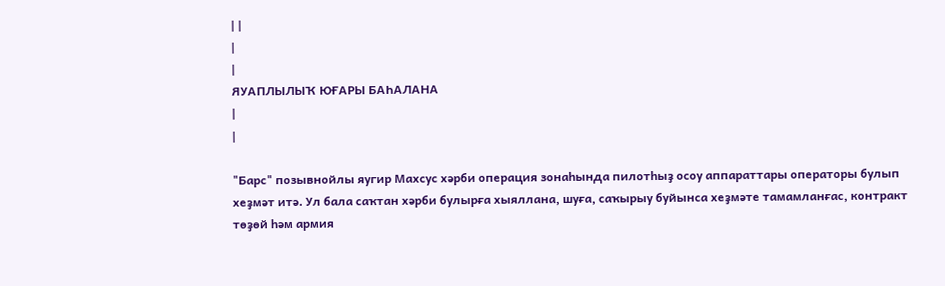| |
|
|
ЯУАПЛЫЛЫҠ ЮҒАРЫ БАҺАЛАНА
|
|

"Барс" позывнойлы яугир Махсус хәрби операция зонаһында пилотһыҙ осоу аппараттары операторы булып хеҙмәт итә. Ул бала саҡтан хәрби булырға хыяллана, шуға, саҡырыу буйынса хеҙмәте тамамланғас, контракт төҙөй һәм армия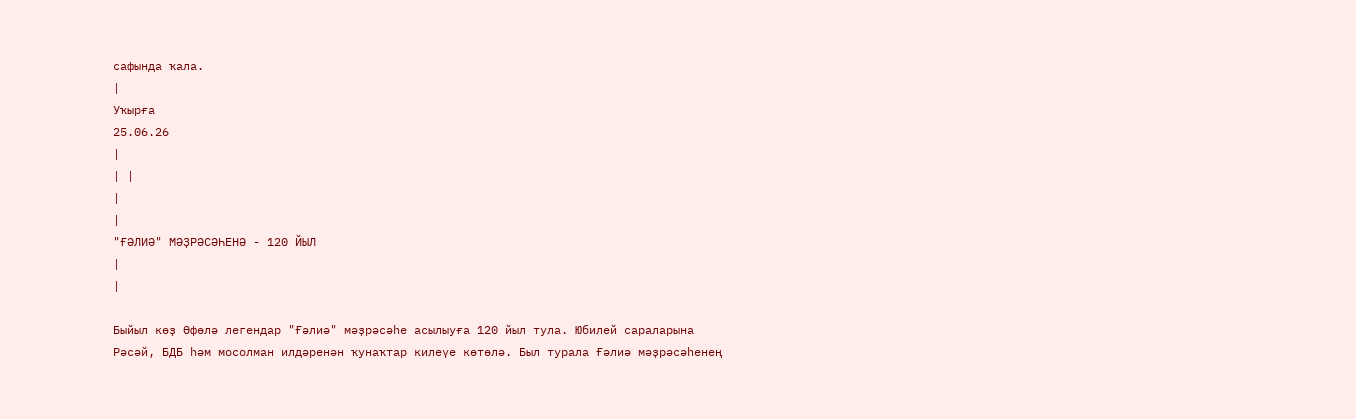сафында ҡала.
|
Уҡырға
25.06.26
|
| |
|
|
"ҒӘЛИӘ" МӘҘРӘСӘҺЕНӘ - 120 ЙЫЛ
|
|

Быйыл көҙ Өфөлә легендар "Ғәлиә" мәҙрәсәһе асылыуға 120 йыл тула. Юбилей сараларына Рәсәй, БДБ һәм мосолман илдәренән ҡунаҡтар килеүе көтөлә. Был турала Ғәлиә мәҙрәсәһенең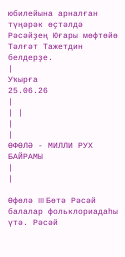юбилейына арналған түңәрәк өҫтәлдә Рәсәйҙең Юғары мөфтөйө Тәлғәт Тажетдин белдерҙе.
|
Уҡырға
25.06.26
|
| |
|
|
ӨФӨЛӘ - МИЛЛИ РУХ БАЙРАМЫ
|
|

Өфөлә III Бөтә Рәсәй балалар фольклориадаһы үтә. Рәсәй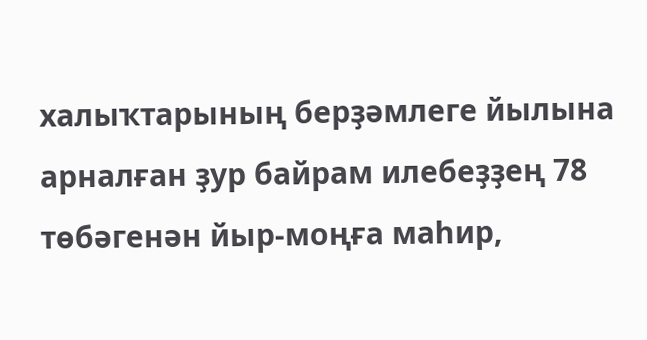халыҡтарының берҙәмлеге йылына арналған ҙур байрам илебеҙҙең 78 төбәгенән йыр-моңға маһир,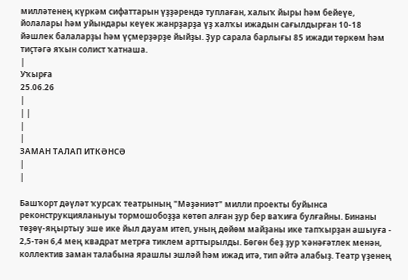милләтенең күркәм сифаттарын үҙҙәрендә туплаған, халыҡ йыры һәм бейеүе, йолалары һәм уйындары кеүек жанрҙарҙа үҙ халҡы ижадын сағылдырған 10-18 йәшлек балаларҙы һәм үҫмерҙәрҙе йыйҙы. Ҙур сарала барлығы 85 ижади төркөм һәм тиҫтәгә яҡын солист ҡатнаша.
|
Уҡырға
25.06.26
|
| |
|
|
ЗАМАН ТАЛАП ИТКӘНСӘ
|
|

Башҡорт дәүләт ҡурсаҡ театрының "Мәҙәниәт" милли проекты буйынса реконструкцияланыуы тормошобоҙҙа көтөп алған ҙур бер ваҡиға булғайны. Бинаны төҙөү-яңыртыу эше ике йыл дауам итеп, уның дөйөм майҙаны ике тапҡырҙан ашыуға - 2,5-тән 6,4 мең квадрат метрға тиклем арттырылды. Бөгөн беҙ ҙур ҡәнәғәтлек менән, коллектив заман талабына ярашлы эшләй һәм ижад итә, тип әйтә алабыҙ. Театр үҙенең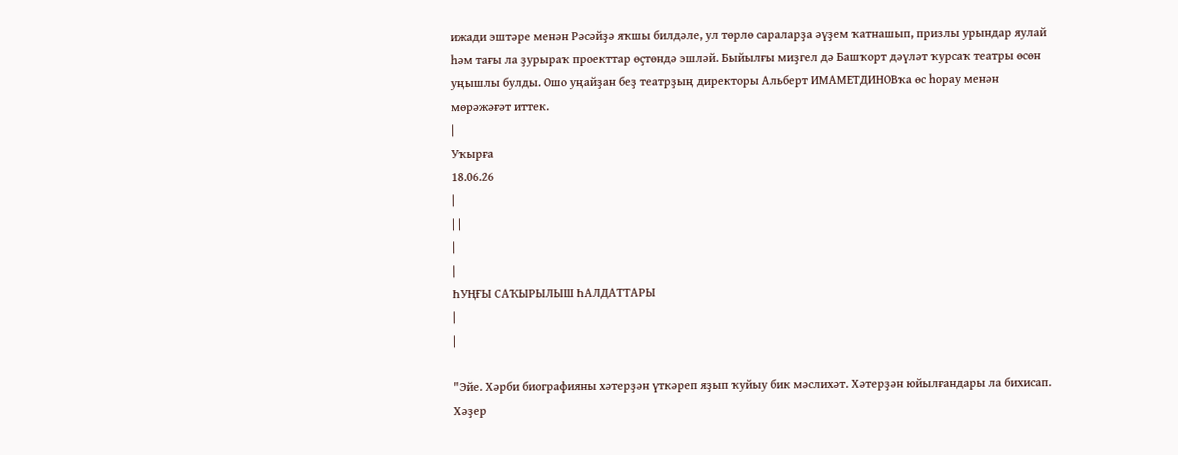ижади эштәре менән Рәсәйҙә яҡшы билдәле, ул төрлө сараларҙа әүҙем ҡатнашып, призлы урындар яулай һәм тағы ла ҙурыраҡ проекттар өҫтөндә эшләй. Быйылғы миҙгел дә Башҡорт дәүләт ҡурсаҡ театры өсөн уңышлы булды. Ошо уңайҙан беҙ театрҙың директоры Альберт ИМАМЕТДИНОВҡа өс һорау менән мөрәжәғәт иттек.
|
Уҡырға
18.06.26
|
| |
|
|
ҺУҢҒЫ САҠЫРЫЛЫШ ҺАЛДАТТАРЫ
|
|

"Эйе. Хәрби биографияны хәтерҙән үткәреп яҙып ҡуйыу бик мәслихәт. Хәтерҙән юйылғандары ла бихисап. Хәҙер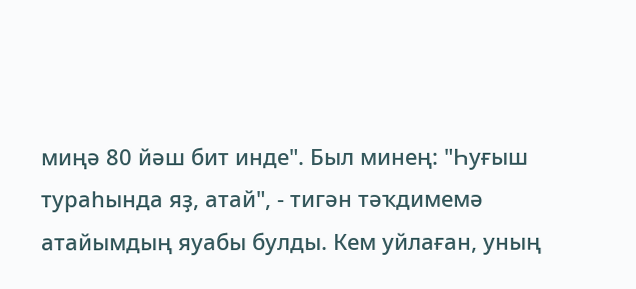миңә 80 йәш бит инде". Был минең: "Һуғыш тураһында яҙ, атай", - тигән тәҡдимемә атайымдың яуабы булды. Кем уйлаған, уның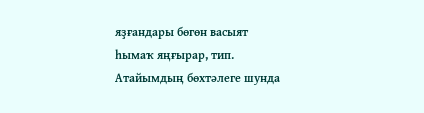яҙғандары бөгөн васыят һымаҡ яңғырар, тип. Атайымдың бөхтәлеге шунда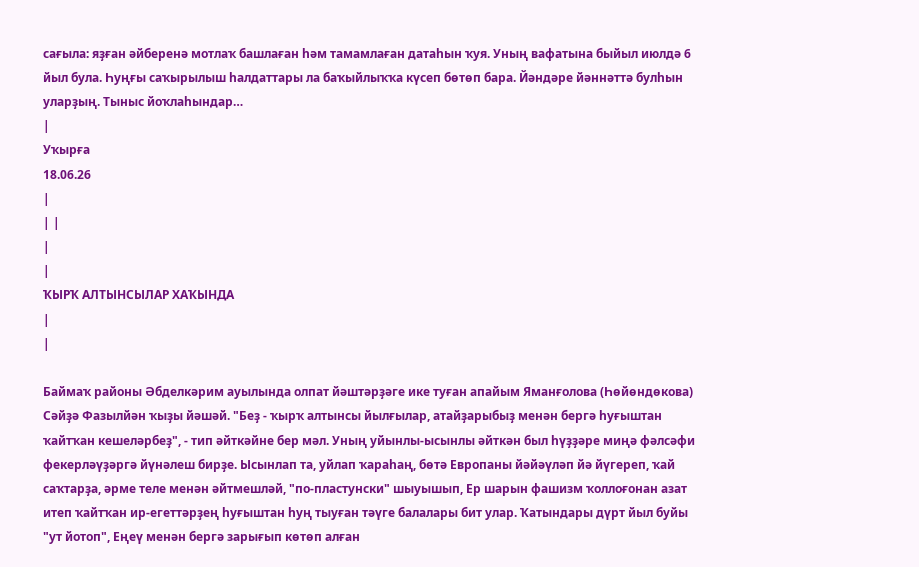сағыла: яҙған әйберенә мотлаҡ башлаған һәм тамамлаған датаһын ҡуя. Уның вафатына быйыл июлдә 6 йыл була. Һуңғы саҡырылыш һалдаттары ла баҡыйлыҡҡа күсеп бөтөп бара. Йәндәре йәннәттә булһын уларҙың. Тыныс йоҡлаһындар…
|
Уҡырға
18.06.26
|
| |
|
|
ҠЫРҠ АЛТЫНСЫЛАР ХАҠЫНДА
|
|

Баймаҡ районы Әбделкәрим ауылында олпат йәштәрҙәге ике туған апайым Яманғолова (Һөйөндөкова) Сәйҙә Фазылйән ҡыҙы йәшәй. "Беҙ - ҡырҡ алтынсы йылғылар, атайҙарыбыҙ менән бергә һуғыштан ҡайтҡан кешеләрбеҙ", - тип әйткәйне бер мәл. Уның уйынлы-ысынлы әйткән был һүҙҙәре миңә фәлсәфи фекерләүҙәргә йүнәлеш бирҙе. Ысынлап та, уйлап ҡараһаң, бөтә Европаны йәйәүләп йә йүгереп, ҡай саҡтарҙа, әрме теле менән әйтмешләй, "по-пластунски" шыуышып, Ер шарын фашизм ҡоллоғонан азат итеп ҡайтҡан ир-егеттәрҙең һуғыштан һуң тыуған тәүге балалары бит улар. Ҡатындары дүрт йыл буйы "ут йотоп", Еңеү менән бергә зарығып көтөп алған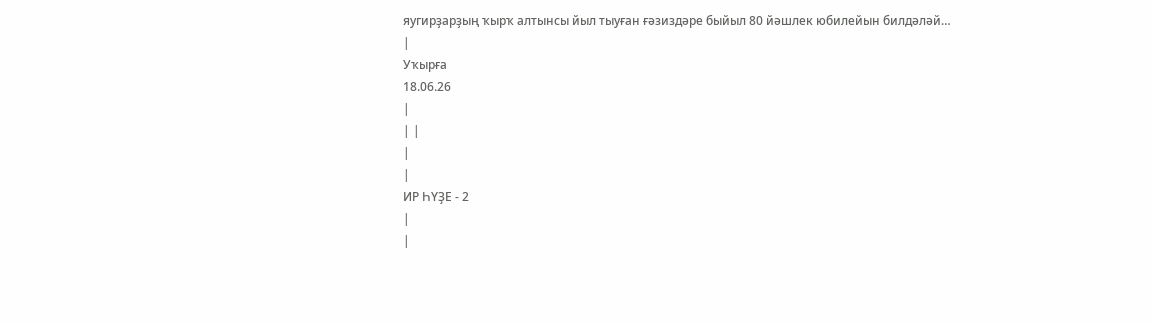яугирҙарҙың ҡырҡ алтынсы йыл тыуған ғәзиздәре быйыл 80 йәшлек юбилейын билдәләй…
|
Уҡырға
18.06.26
|
| |
|
|
ИР ҺҮҘЕ - 2
|
|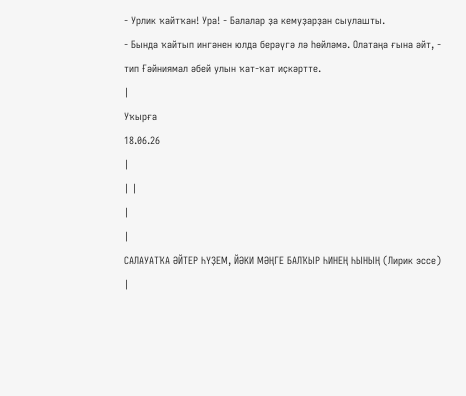- Урлик ҡайтҡан! Ура! - Балалар ҙа кемуҙарҙан сыулашты.
- Бында ҡайтып ингәнен юлда берәүгә лә һөйләмә. Олатаңа ғына әйт, - тип Ғәйниямал әбей улын ҡат-ҡат иҫкәртте.
|
Уҡырға
18.06.26
|
| |
|
|
САЛАУАТҠА ӘЙТЕР ҺҮҘЕМ, ЙӘКИ МӘҢГЕ БАЛҠЫР ҺИНЕҢ ҺЫНЫҢ (Лирик эссе)
|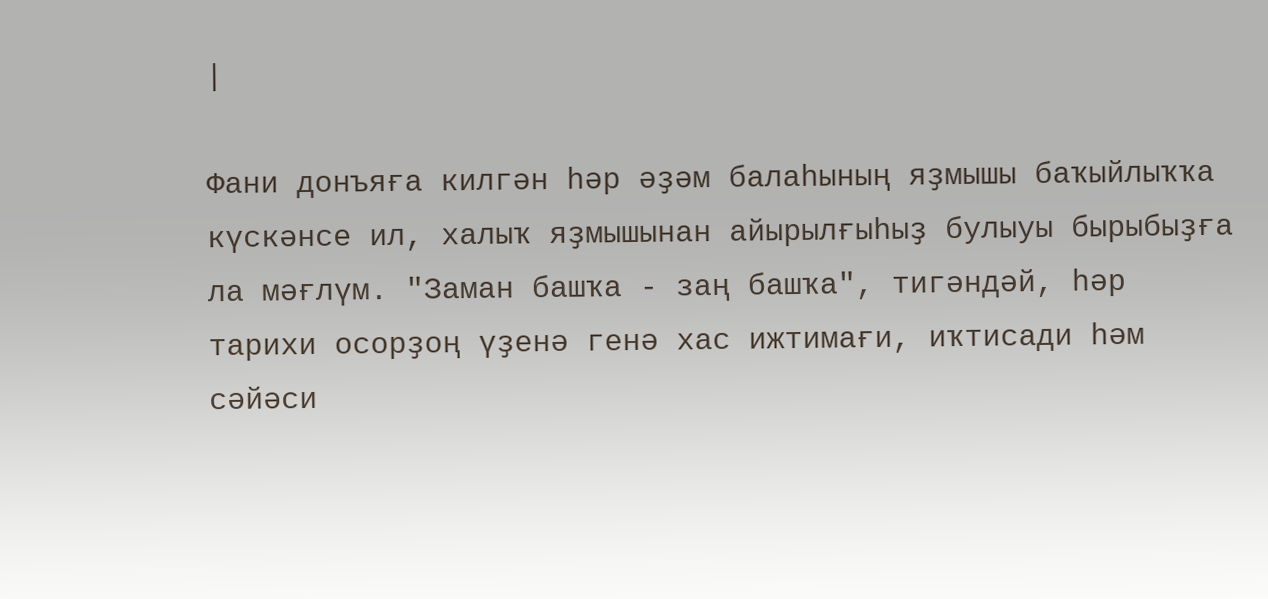|

Фани донъяға килгән һәр әҙәм балаһының яҙмышы баҡыйлыҡҡа күскәнсе ил, халыҡ яҙмышынан айырылғыһыҙ булыуы бырыбыҙға ла мәғлүм. "Заман башҡа - заң башҡа", тигәндәй, һәр тарихи осорҙоң үҙенә генә хас ижтимағи, иҡтисади һәм сәйәси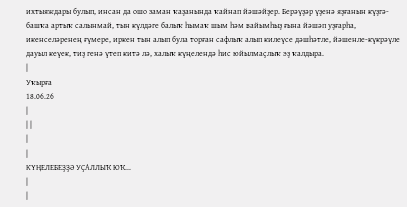ихтыяждары булып, инсан да ошо заман ҡаҙанында ҡайнап йәшәйҙер. Берәүҙәр үҙенә яҙғанын күҙгә-башҡа артыҡ салынмай, тын күлдәге балыҡ һымаҡ шым һәм вайымһыҙ ғына йәшәп уҙғарһа, икенселәренең ғүмере, иркен тын алып була торған сафлыҡ алып килеүсе дәшһәтле, йәшенле-күкрәүле дауыл кеүек, тиҙ генә үтеп китә лә, халыҡ күңелендә һис юйылмаҫлыҡ эҙ ҡалдыра.
|
Уҡырға
18.06.26
|
| |
|
|
КҮҢЕЛЕБЕҘҘӘ УҪАЛЛЫҠ ЮҠ...
|
|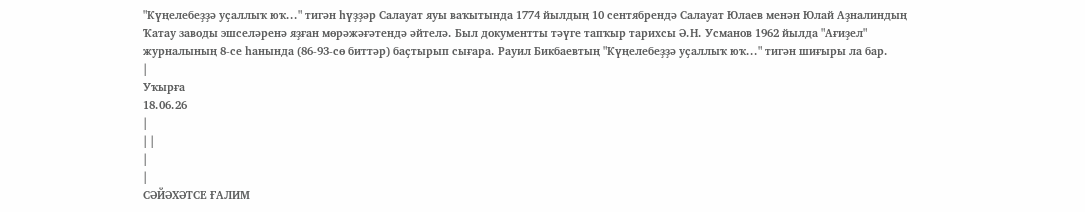"Күңелебеҙҙә уҫаллыҡ юҡ..." тигән һүҙҙәр Салауат яуы ваҡытында 1774 йылдың 10 сентябрендә Салауат Юлаев менән Юлай Аҙналиндың Ҡатау заводы эшселәренә яҙған мөрәжәғәтендә әйтелә. Был документты тәүге тапҡыр тарихсы Ә.Н. Усманов 1962 йылда "Ағиҙел" журналының 8-се һанында (86-93-сө биттәр) баҫтырып сығара. Рауил Бикбаевтың "Күңелебеҙҙә уҫаллыҡ юҡ..." тигән шиғыры ла бар.
|
Уҡырға
18.06.26
|
| |
|
|
СӘЙӘХӘТСЕ ҒАЛИМ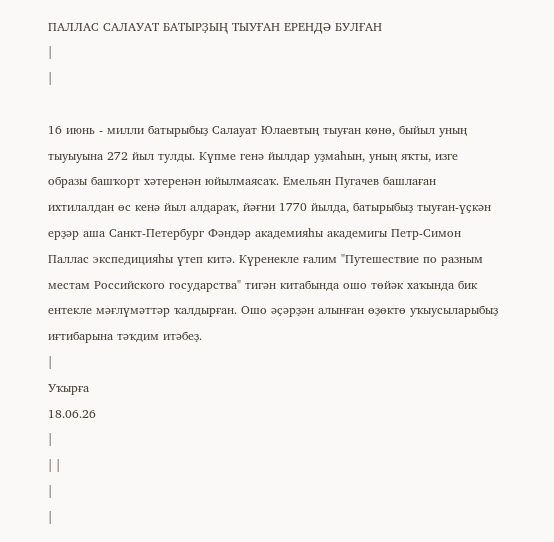ПАЛЛАС САЛАУАТ БАТЫРҘЫҢ ТЫУҒАН ЕРЕНДӘ БУЛҒАН
|
|

16 июнь - милли батырыбыҙ Салауат Юлаевтың тыуған көнө, быйыл уның тыуыуына 272 йыл тулды. Күпме генә йылдар уҙмаһын, уның яҡты, изге образы башҡорт хәтеренән юйылмаясаҡ. Емельян Пугачев башлаған ихтилалдан өс кенә йыл алдараҡ, йәғни 1770 йылда, батырыбыҙ тыуған-үҫкән ерҙәр аша Санкт-Петербург Фәндәр академияһы академигы Петр-Симон Паллас экспедицияһы үтеп китә. Күренекле ғалим "Путешествие по разным местам Российского государства" тигән китабында ошо төйәк хаҡында бик ентекле мәғлүмәттәр ҡалдырған. Ошо әҫәрҙән алынған өҙөктө уҡыусыларыбыҙ иғтибарына тәҡдим итәбеҙ.
|
Уҡырға
18.06.26
|
| |
|
|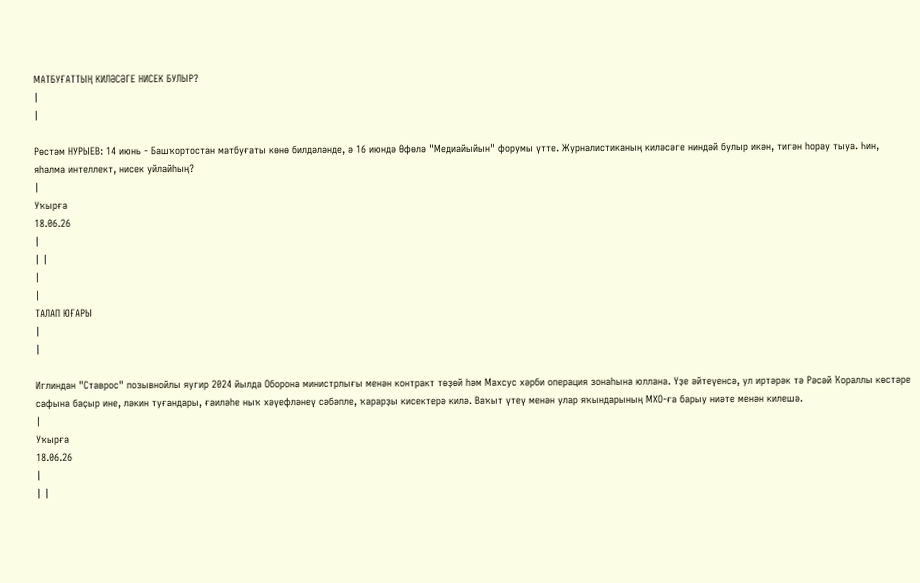МАТБУҒАТТЫҢ КИЛӘСӘГЕ НИСЕК БУЛЫР?
|
|

Рөстәм НУРЫЕВ: 14 июнь - Башҡортостан матбуғаты көнө билдәләнде, ә 16 июндә Өфөлә "Медиайыйын" форумы үтте. Журналистиканың киләсәге ниндәй булыр икән, тигән һорау тыуа. Һин, яһалма интеллект, нисек уйлайһың?
|
Уҡырға
18.06.26
|
| |
|
|
ТАЛАП ЮҒАРЫ
|
|

Иглиндан "Ставрос" позывнойлы яугир 2024 йылда Оборона министрлығы менән контракт төҙөй һәм Махсус хәрби операция зонаһына юллана. Үҙе әйтеүенсә, ул иртәрәк тә Рәсәй Ҡораллы көстәре сафына баҫыр ине, ләкин туғандары, ғаиләһе ныҡ хәүефләнеү сәбәпле, ҡарарҙы кисектерә килә. Ваҡыт үтеү менән улар яҡындарының МХО-ға барыу ниәте менән килешә.
|
Уҡырға
18.06.26
|
| |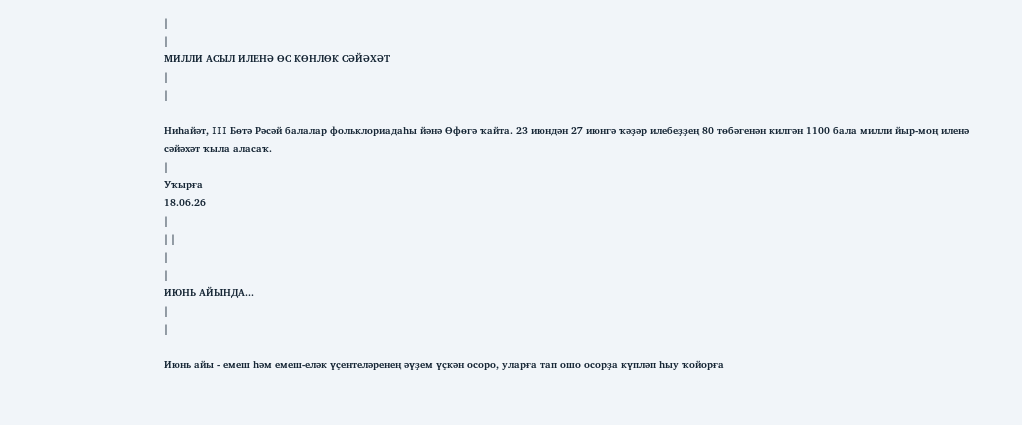|
|
МИЛЛИ АСЫЛ ИЛЕНӘ ӨС КӨНЛӨК СӘЙӘХӘТ
|
|

Ниһайәт, III Бөтә Рәсәй балалар фольклориадаһы йәнә Өфөгә ҡайта. 23 июндән 27 июнгә ҡәҙәр илебеҙҙең 80 төбәгенән килгән 1100 бала милли йыр-моң иленә сәйәхәт ҡыла аласаҡ.
|
Уҡырға
18.06.26
|
| |
|
|
ИЮНЬ АЙЫНДА...
|
|

Июнь айы - емеш һәм емеш-еләк үҫентеләренең әүҙем үҫкән осоро, уларға тап ошо осорҙа күпләп һыу ҡойорға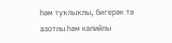һәм туҡлыҡлы, бигерәк тә азотлы һәм калийлы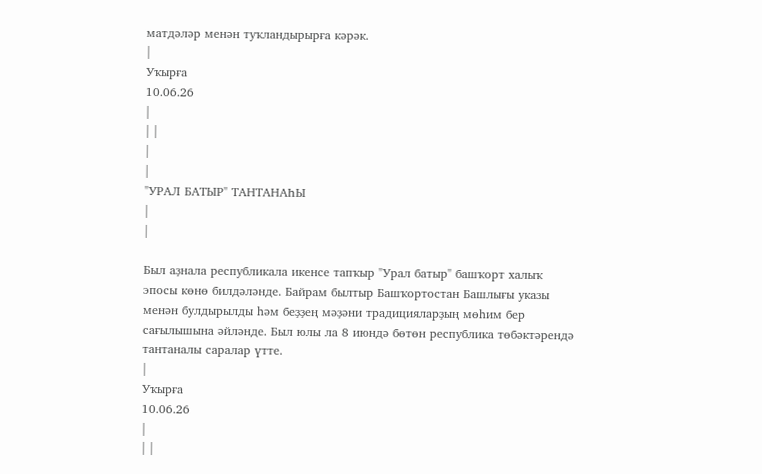матдәләр менән туҡландырырға кәрәк.
|
Уҡырға
10.06.26
|
| |
|
|
"УРАЛ БАТЫР" ТАНТАНАҺЫ
|
|

Был аҙнала республикала икенсе тапҡыр "Урал батыр" башҡорт халыҡ эпосы көнө билдәләнде. Байрам былтыр Башҡортостан Башлығы указы менән булдырылды һәм беҙҙең мәҙәни традицияларҙың мөһим бер сағылышына әйләнде. Был юлы ла 8 июндә бөтөн республика төбәктәрендә тантаналы саралар үтте.
|
Уҡырға
10.06.26
|
| |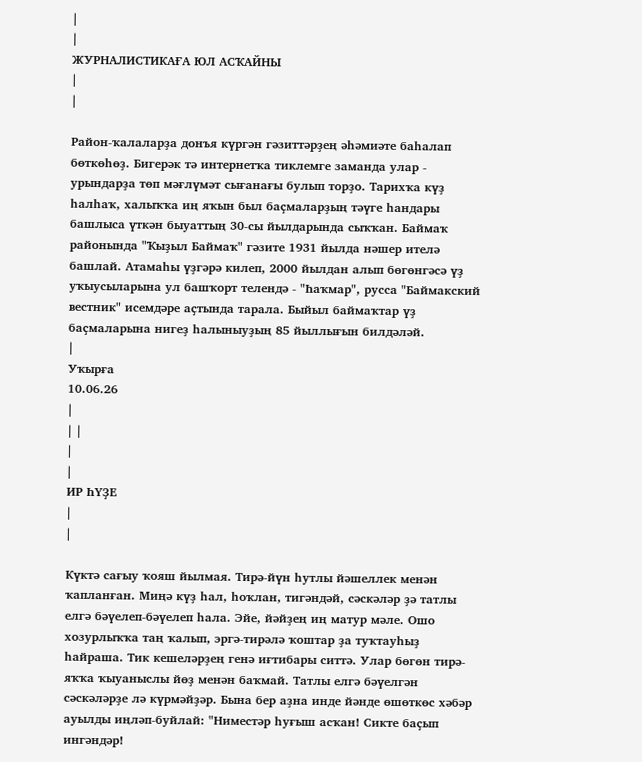|
|
ЖУРНАЛИСТИКАҒА ЮЛ АСҠАЙНЫ
|
|

Район-ҡалаларҙа донъя күргән гәзиттәрҙең әһәмиәте баһалап бөткөһөҙ. Бигерәк тә интернетҡа тиклемге заманда улар - урындарҙа төп мәғлүмәт сығанағы булып торҙо. Тарихҡа күҙ һалһаҡ, халыҡҡа иң яҡын был баҫмаларҙың тәүге һандары башлыса үткән быуаттың 30-сы йылдарында сыҡҡан. Баймаҡ районында "Ҡыҙыл Баймаҡ" гәзите 1931 йылда нәшер ителә башлай. Атамаһы үҙгәрә килеп, 2000 йылдан алып бөгөнгәсә үҙ уҡыусыларына ул башҡорт телендә - "Һаҡмар", русса "Баймакский вестник" исемдәре аҫтында тарала. Быйыл баймаҡтар үҙ баҫмаларына нигеҙ һалыныуҙың 85 йыллығын билдәләй.
|
Уҡырға
10.06.26
|
| |
|
|
ИР ҺҮҘЕ
|
|

Күктә сағыу ҡояш йылмая. Тирә-йүн һутлы йәшеллек менән ҡапланған. Миңә күҙ һал, һоҡлан, тигәндәй, сәскәләр ҙә татлы елгә бәүелеп-бәүелеп һала. Эйе, йәйҙең иң матур мәле. Ошо хозурлыҡҡа таң ҡалып, эргә-тирәлә ҡоштар ҙа туҡтауһыҙ һайраша. Тик кешеләрҙең генә иғтибары ситтә. Улар бөгөн тирә-яҡҡа ҡыуаныслы йөҙ менән баҡмай. Татлы елгә бәүелгән сәскәләрҙе лә күрмәйҙәр. Бына бер аҙна инде йәнде өшөткөс хәбәр ауылды иңләп-буйлай: "Ниместәр һуғыш асҡан! Сикте баҫып ингәндәр!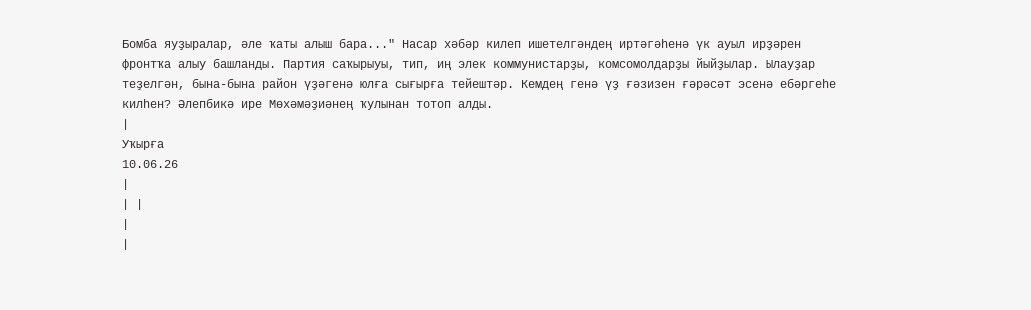Бомба яуҙыралар, әле ҡаты алыш бара..." Насар хәбәр килеп ишетелгәндең иртәгәһенә үк ауыл ирҙәрен фронтҡа алыу башланды. Партия саҡырыуы, тип, иң элек коммунистарҙы, комсомолдарҙы йыйҙылар. Ылауҙар теҙелгән, бына-бына район үҙәгенә юлға сығырға тейештәр. Кемдең генә үҙ ғәзизен ғәрәсәт эсенә ебәргеһе килһен? Әлепбикә ире Мөхәмәҙиәнең ҡулынан тотоп алды.
|
Уҡырға
10.06.26
|
| |
|
|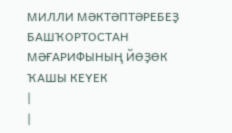МИЛЛИ МӘКТӘПТӘРЕБЕҘ БАШҠОРТОСТАН МӘҒАРИФЫНЫҢ ЙӨҘӨК ҠАШЫ КЕҮЕК
|
|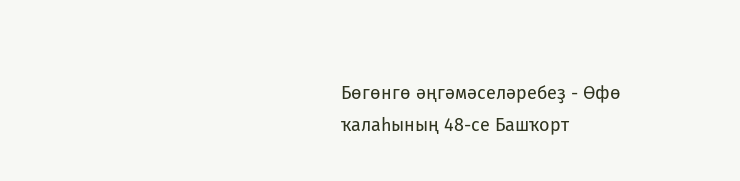Бөгөнгө әңгәмәселәребеҙ - Өфө ҡалаһының 48-се Башҡорт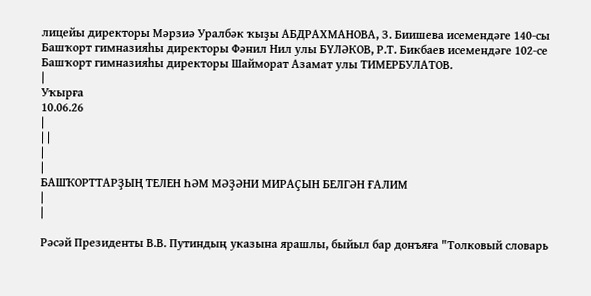лицейы директоры Мәрзиә Уралбәк ҡыҙы АБДРАХМАНОВА, З. Биишева исемендәге 140-сы Башҡорт гимназияһы директоры Фәнил Нил улы БҮЛӘКОВ, Р.Т. Бикбаев исемендәге 102-се Башҡорт гимназияһы директоры Шайморат Азамат улы ТИМЕРБУЛАТОВ.
|
Уҡырға
10.06.26
|
| |
|
|
БАШҠОРТТАРҘЫҢ ТЕЛЕН ҺӘМ МӘҘӘНИ МИРАҪЫН БЕЛГӘН ҒАЛИМ
|
|

Рәсәй Президенты В.В. Путиндың указына ярашлы, быйыл бар донъяға "Толковый словарь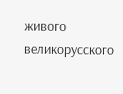живого великорусского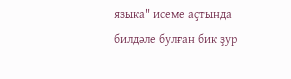языка" исеме аҫтында билдәле булған бик ҙур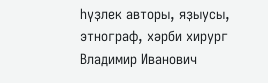һүҙлек авторы, яҙыусы, этнограф, хәрби хирург Владимир Иванович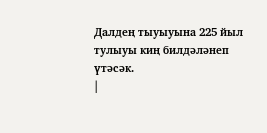Далдең тыуыуына 225 йыл тулыуы киң билдәләнеп үтәсәк.
|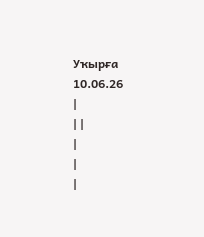Уҡырға
10.06.26
|
| |
|
|
|